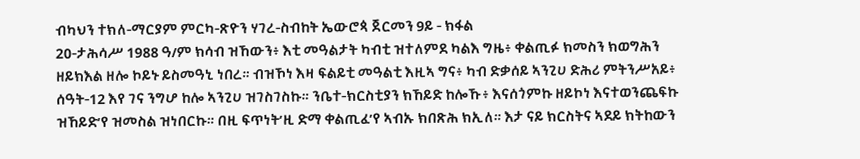ብካህን ተክለ-ማርያም ምርካ-ጽዮን ሃገረ-ስብከት ኤውሮጳ ጀርመን 9ይ - ክፋል
20-ታሕሳሥ 1988 ዓ/ም ክሳብ ዝኸውን፥ እቲ መዓልታት ካብቲ ዝተለምደ ካልእ ግዜ፥ ቀልጢፉ ክመስን ክወግሕን ዘይክእል ዘሎ ኮይኑ ይስመዓኒ ነበረ። ብዝኾነ እዛ ፍልይቲ መዓልቲ እዚኣ ግና፥ ካብ ድቃሰይ ኣንጊሀ ድሕሪ ምትንሥአይ፥ ሰዓት-12 እየ ገና ንግሆ ከሎ ኣንጊሀ ዝገስገስኩ። ንቤተ-ክርስቲያን ክኸይድ ከሎኹ፥ እናሰጎምኩ ዘይኮነ እናተወንጨፍኩ ዝኸይድ’የ ዝመስል ዝነበርኩ። በዚ ፍጥነት’ዚ ድማ ቀልጢፈ’የ ኣብኡ ክበጽሕ ክኢለ። እታ ናይ ክርስትና ኣደይ ክትከውን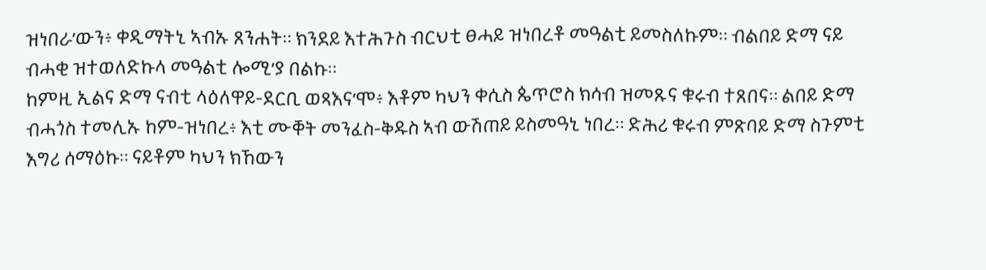ዝነበራ’ውን፥ ቀዲማትኒ ኣብኡ ጸንሐት። ክንደይ እተሕጉስ ብርህቲ ፀሓይ ዝነበረቶ መዓልቲ ይመስለኩም። ብልበይ ድማ ናይ ብሓቂ ዝተወለድኩላ መዓልቲ ሎሚ’ያ በልኩ።
ከምዚ ኢልና ድማ ናብቲ ላዕለዋይ-ደርቢ ወጻእና’ሞ፥ እቶም ካህን ቀሲስ ጴጥሮስ ክሳብ ዝመጹና ቁሩብ ተጸበና። ልበይ ድማ ብሓጎስ ተመሊኡ ከም-ዝነበረ፥ እቲ ሙቐት መንፈስ-ቅዱስ ኣብ ውሽጠይ ይስመዓኒ ነበረ። ድሕሪ ቁሩብ ምጽባይ ድማ ስጉምቲ እግሪ ሰማዕኩ። ናይቶም ካህን ክኸውን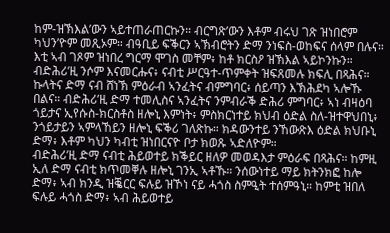ከም-ዝኽእል’ውን ኣይተጠራጠርኩን። ብርግጽ’ውን እቶም ብሩህ ገጽ ዝነበሮም ካህን’ዮም መጺኦም። ብዓቢይ ፍቕርን ኣኽብሮትን ድማ ንነፍስ-ወከፍና ሰላም በሉና። እቲ ኣብ ገጾም ዝነበረ ግርማ ሞገስ መቸም፥ ከቶ ክርስዖ ዝኽእል ኣይኮንኩን።
ብድሕሪ’ዚ ንሶም እናመርሑና፥ ናብቲ ሥርዓተ-ጥምቀት ዝፍጸመሉ ክፍሊ በጻሕና። ኩላትና ድማ ናብ ሸነኽ ምዕራብ ኣንፈትና ብምግባር፥ ሰይጣን እኽሕደካ ኣሎኹ በልና። ብድሕሪ’ዚ ድማ ተመሊስና ኣንፈትና ንምብራቕ ድሕሪ ምግባር፥ ኣነ ብዛዕባ ጎይታና ኢየሱስ-ክርስቶስ ዘሎኒ እምነት፥ ምስክርነተይ ክህብ ዕድል ስለ-ዝተዋህበኒ፥ ንጎይታይን ኣምላኸይን ዘሎኒ ፍቕሪ ገለጽኩ። ክዳውንተይ ንኸውጽእ ዕድል ክህቡኒ ድማ፥ እቶም ካህን ካብቲ ዝነበርናዮ ቦታ ክወጹ ኣድለዮም።
ብድሕሪ’ዚ ድማ ናብቲ ሕይወተይ ክቕይር ዘለዎ መወዳእታ ምዕራፍ በጻሕና። ከምዚ ኢለ ድማ ናብቲ ክጥመቐሉ ዘሎኒ ገንኢ ኣቶኹ። ንሰውነተይ ማይ ክትንክፎ ከሎ ድማ፥ ኣብ ክንዲ ዝቘርር ፍሉይ ዝኾነ ናይ ሓጎስ ስምዒት ተሰምዓኒ። ከምቲ ዝበለ ፍሉይ ሓጎስ ድማ፥ ኣብ ሕይወተይ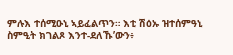ምሉእ ተሰሚዑኒ ኣይፈልጥን። እቲ ሽዕኡ ዝተሰምዓኒ ስምዒት ክገልጾ እንተ-ደለኹ’ውን፥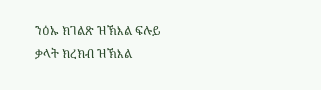ንዕኡ ክገልጽ ዝኽእል ፍሉይ ቃላት ክረክብ ዝኽእል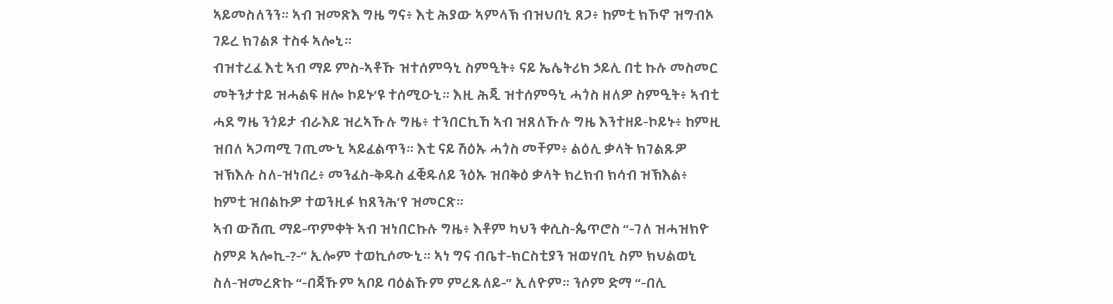ኣይመስለንን። ኣብ ዝመጽእ ግዜ ግና፥ እቲ ሕያው ኣምላኽ ብዝህበኒ ጸጋ፥ ከምቲ ክኾኖ ዝግብኦ ገይረ ክገልጾ ተስፋ ኣሎኒ።
ብዝተረፈ እቲ ኣብ ማይ ምስ-ኣቶኹ ዝተሰምዓኒ ስምዒት፥ ናይ ኤሌትሪክ ኃይሊ በቲ ኩሉ መስመር መትንታተይ ዝሓልፍ ዘሎ ኮይኑ’ዩ ተሰሚዑኒ። እዚ ሕጂ ዝተሰምዓኒ ሓጎስ ዘለዎ ስምዒት፥ ኣብቲ ሓደ ግዜ ንጎይታ ብራእይ ዝረኣኹሉ ግዜ፥ ተንበርኪኸ ኣብ ዝጸለኹሉ ግዜ እንተዘይ-ኮይኑ፥ ከምዚ ዝበለ ኣጋጣሚ ገጢሙኒ ኣይፈልጥን። እቲ ናይ ሽዕኡ ሓጎስ መቸም፥ ልዕሊ ቃላት ክገልጹዎ ዝኽእሉ ስለ-ዝነበረ፥ መንፈስ-ቅዱስ ፈቒዱለይ ንዕኡ ዝበቅዕ ቃላት ክረክብ ክሳብ ዝኽእል፥ ከምቲ ዝበልኩዎ ተወንዚፉ ክጸንሕ’የ ዝመርጽ።
ኣብ ውሽጢ ማይ-ጥምቀት ኣብ ዝነበርኩሉ ግዜ፥ እቶም ካህን ቀሲስ-ጴጥሮስ “-ገለ ዝሓዝክዮ ስምዶ ኣሎኪ-?-” ኢሎም ተወኪሶሙኒ። ኣነ ግና ብቤተ-ክርስቲያን ዝወሃበኒ ስም ክህልወኒ ስለ-ዝመረጽኩ “-በጃኹም ኣቦይ ባዕልኹም ምረጹለይ-” ኢለዮም። ንሶም ድማ “-በሊ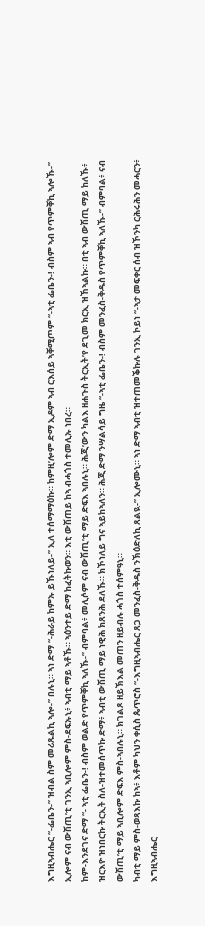እግዚኣብሔር “-ፌቤን-” ዝብል ስም መሪጹልኪ ኣሎ-” በሉኒ። ኣነ ድማ “-ሕራይ ከምኡ ይኹነለይ-” ኢለ ተሰማማዕኩ። ከምዚ’ሎም ድማ ኢዶም ኣብ ርእሰይ ኣቐሚጦም “-ኣቲ ፌቤን-! ብስም ኣብ የጥምቐኪ ኣሎኹ-” ኢሎም ናብ ውሽጢ’ቲ ገንኢ ኣቢሎም ምስ-ደፍኡኒ፥ ኣብቲ ማይ ኣቶኹ። ኣዕንተይ ድማ ከፈትኩወን። እቲ ውሽጠይ ከኣ ብሓጎስ ተመሊኡ ነበረ።
ከም-እንደገና ድማ “- ኣቲ ፌቤን-! ብስም ወልድ የጥምቐኪ ኣለኹ-” ብምባል፥ መሊሶም ናብ ውሽጢ’ቲ ማይ ድፍእ ኣበሉኒ። ሕጂ’ውን ካልእ ዘሐጉስ ትርኢት’የ ደጊመ ክርኢ ዝኸኣልኩ። በቲ ኣብ ውሽጢ ማይ ከለኹ፥ ዝርእዮ ዝነበርኩ ትርኢት ስለ-ዝተመሰጥኩ ድማ፥ ኣብቲ ውሽጢ ማይ ነዊሕ ክጸንሕ ደለኹ። ክኾነለይ ግና ኣይከኣለን። ሕጂ ድማ ንሣልሳይ ግዜ “-ኣቲ ፌቤን-! ብስም መንፈስ-ቅዱስ የጥምቐኪ ኣለኹ-” ብምባል፥ ናብ ውሽጢ’ቲ ማይ ኣቢሎም ድፍእ ምስ-ኣበሉኒ። ክገልጾ ዘይኽእል መጠን ዘይብሉ ሓጎስ ተሰምዓኒ።
ካብቲ ማይ ምስ-ወጻእኩ ከኣ፥ እቶም ካህን ቀሲስ ጴጥሮስ “-እግዚኣብሔር ጸጋ መንፈስ-ቅዱስ ንኽዕድለኪ ጸልዪ-” ኢሎሙኒ። ኣነ ድማ ኣብቲ ዝተጠመቕኩሉ ገንኢ ኮይነ “-ኣታ መፍቀር ሰብ ዝኾንካ ርሕሩሕን መሓርን፥ እግዚኣብሔር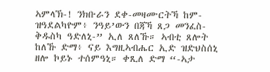ኣምላኽ-! ንክቡራን ደቀ-መዛሙርትኻ ከም-ዝዓደልካዮም፥ ንዓይ’ውን በጃኻ ጸጋ መንፈስ-ቅዱስካ ዓድለኒ-” ኢለ ጸለኹ። ኣብቲ ጸሎት ከለኹ ድማ፥ ናይ እግዚኣብሔር ኢድ ዝድህስሰኒ ዘሎ ኮይኑ ተሰምዓኒ። ቀጺለ ድማ “-ኣታ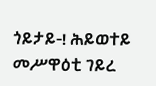ጎይታይ-! ሕይወተይ መሥዋዕቲ ገይረ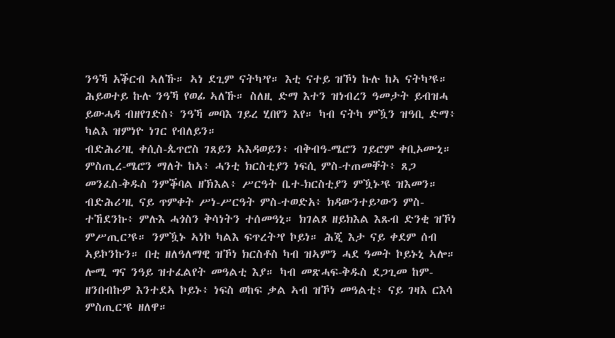ንዓኻ አቕርብ ኣለኹ። ኣነ ደጊም ናትካ’የ። እቲ ናተይ ዝኾነ ኩሉ ከኣ ናትካ’ዩ። ሕይወተይ ኩሉ ንዓኻ የወፊ ኣለኹ። ስለዚ ድማ እተን ዝነብረን ዓመታት ይብዝሓ ይውሓዳ ብዘየገድስ፥ ንዓኻ መባእ ገይረ ሂበየን እየ። ካብ ናትካ ምዃን ዝዓቢ ድማ፥ ካልእ ዝምነዮ ነገር የብለይን።
ብድሕሪ’ዚ ቀሲስ-ጴጥሮስ ገጸይን ኣእዳወይን፥ ብቅብዓ-ሜሮን ገይሮም ቀቢኦሙኒ። ምስጢረ-ሜሮን ማለት ከኣ፥ ሓንቲ ክርስቲያን ነፍሲ ምስ-ተጠመቐት፥ ጸጋ መንፈስ-ቅዱስ ንምቕባል ዘኽእል፥ ሥርዓት ቤተ-ክርስቲያን ምዃኑ’ዩ ዝእመን። ብድሕሪ’ዚ ናይ ጥምቀት ሥነ-ሥርዓት ምስ-ተወድአ፥ ክዳውንተይ’ውን ምስ-ተኸደንኩ፥ ምሉእ ሓጎስን ቅሳነትን ተሰመዓኒ። ክገልጾ ዘይክእል እጹብ ድንቂ ዝኾነ ምሥጢር’ዩ። ንምዃኑ ኣነኮ ካልእ ፍጥረት’የ ኮይነ። ሕጂ እታ ናይ ቀደም ሰብ ኣይኮንኩን። በቲ ዘለዓለማዊ ዝኾነ ክርስቶስ ካብ ዝኣምን ሓደ ዓመት ኮይኑኒ ኣሎ። ሎሚ ግና ንዓይ ዝተፈልየት መዓልቲ እያ። ካብ መጽሓፍ-ቅዱስ ደጋጊመ ከም-ዘንበብኩዎ እንተደኣ ኮይኑ፥ ነፍስ ወከፍ ቃል ኣብ ዝኾነ መዓልቲ፥ ናይ ገዛእ ርእሳ ምስጢር’ዩ ዘለዋ።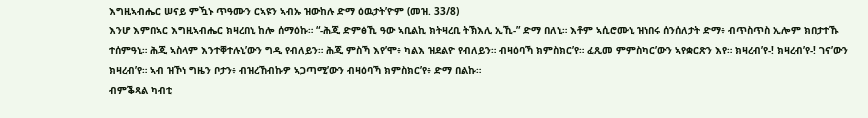እግዚኣብሔር ሠናይ ምዃኑ ጥዓሙን ርኣዩን ኣብኡ ዝውከሉ ድማ ዕዉታት’ዮም (መዝ. 33/8)
እንሆ እምበኣር እግዚኣብሔር ክዛረበኒ ከሎ ሰማዕኩ። “-ሕጂ ድምፅኺ ዓው ኣቢልኪ ክትዛረቢ ትኽእሊ ኢኺ-” ድማ በለኒ። እቶም ኣሲሮሙኒ ዝነበሩ ሰንሰለታት ድማ፥ ብጥስጥስ ኢሎም ክበታተኹ ተሰምዓኒ። ሕጂ ኣስላም እንተቐተሉኒ’ውን ግዲ የብለይን። ሕጂ ምስኻ እየ’ሞ፥ ካልእ ዝደልዮ የብለይን። ብዛዕባኻ ክምስክር’የ። ፈጺመ ምምስካር’ውን ኣየቋርጽን እየ። ክዛረብ’የ-! ክዛረብ’የ-! ገና’ውን ክዛረብ’የ። ኣብ ዝኾነ ግዜን ቦታን፥ ብዝረኸብኩዎ ኣጋጣሚ’ውን ብዛዕባኻ ክምስክር’የ፥ ድማ በልኩ።
ብምቕጻል ካብቲ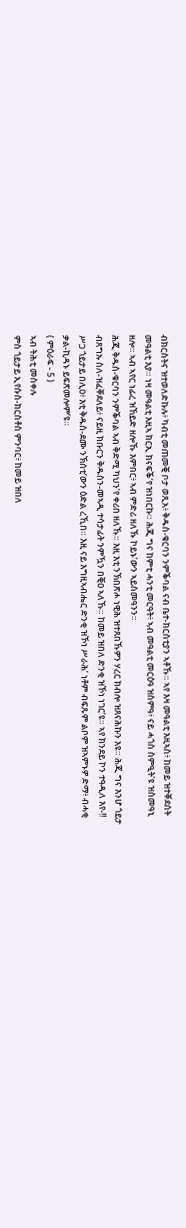ብክርስትና ዝተወለድኩሉ፥ ካብቲ መጠመቒ ቦታ ወጺአ፥ ቅዱስ-ቁርባን ንምቕባል ናብ ቤተ-ክርስቲያን ኣቶኹ። ኣየ እዛ መዓልቲ እዚኣስ፥ ከመይ ዝተቐደሰት መዓልቲ እያ። ነዛ መዓልቲ እዚኣ ክርኢ ክናፍቕ’የ ዝነበርኩ። ሕጂ ግና ከምቲ ሓንቲ መርዓት፥ ኣብ መዓልቲ መርዕዓ ዝስምዓ፥ ናይ ሓጎስ ስምዒት’ዩ ዝስመዓኒ ዘሎ። ኣብ ኣየር ነፊረ ዝኸይድ ዘሎኹ እምበር፥ ኣብ ምድሪ ዘለኹ ኮይኑ’ውን ኣይስመዓንን።
ሕጂ ቅዱስ-ቁርባን ንምቕባል ኣብ ቅድሚ ካህን’የ ቀሪበ ዘለኹ። እዚ እቲ ንኽበጽሖ ነዊሕ ዝተጸበኹዎን ሃረር ክብሎ ዝጸናሕኩን እዩ። ሕጂ ግና እንሆ ጎይታ ብጸግኡ ስለ-ዝፈቐደለይ፥ ናይዚ ክቡርን ቅዱስን-መኣዲ ተሳታፊት ንምዃን በቒዐ ኣለኹ። ከመይ ዝበለ ድንቂ ዝኾነ ነገር’ዩ። ኣየ ክንደይ ኮን ተዓዲለ እየ-!! ሥጋ ጎይታይ በሊዐ፥ እቲ ቅዱስ-ደሙ ንኽሰቲ’ውን ዕድል ረኺበ። እዚ ናይ እግዚኣብሔር ድንቂ ዝኾነ ሥራሕ’ ነቶም ብፍጹም ልቦም ዝኣምኑዎ ድማ፥ ብሓቂ ቃል-ኪዳኑ ይፍጽመሎም’ዩ።
( ምዕራፍ - 5 )
ኣብ ትሕቲ መስቀሉ
ምስ ጎይታይ ኢየሱስ-ክርስቶስ ምንባር፥ ከመይ ዝበለ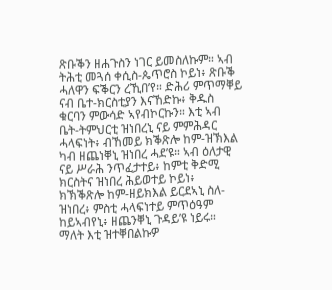ጽቡቕን ዘሐጉስን ነገር ይመስለኩም። ኣብ ትሕቲ መጓሰ ቀሲስ-ጴጥሮስ ኮይነ፥ ጽቡቕ ሓለዋን ፍቕርን ረኺበ’የ። ድሕሪ ምጥማቐይ ናብ ቤተ-ክርስቲያን እናኸድኩ፥ ቅዱስ ቁርባን ምውሳድ ኣየብኮርኩን። እቲ ኣብ ቤት-ትምህርቲ ዝነበረኒ ናይ ምምሕዳር ሓላፍነት፥ ብኸመይ ክቕጽሎ ከም-ዝኽእል ካብ ዘጨነቐኒ ዝነበረ ሓደ’ዩ። ኣብ ዕለታዊ ናይ ሥራሕ ንጥፈታተይ፥ ከምቲ ቅድሚ ክርስትና ዝነበረ ሕይወተይ ኮይነ፥ ክኽቕጽሎ ከም-ዘይክእል ይርደኣኒ ስለ-ዝነበረ፥ ምስቲ ሓላፍነተይ ምጥዕዓም ከይኣብየኒ፥ ዘጨንቐኒ ጉዳይ’ዩ ነይሩ። ማለት እቲ ዝተቐበልኩዎ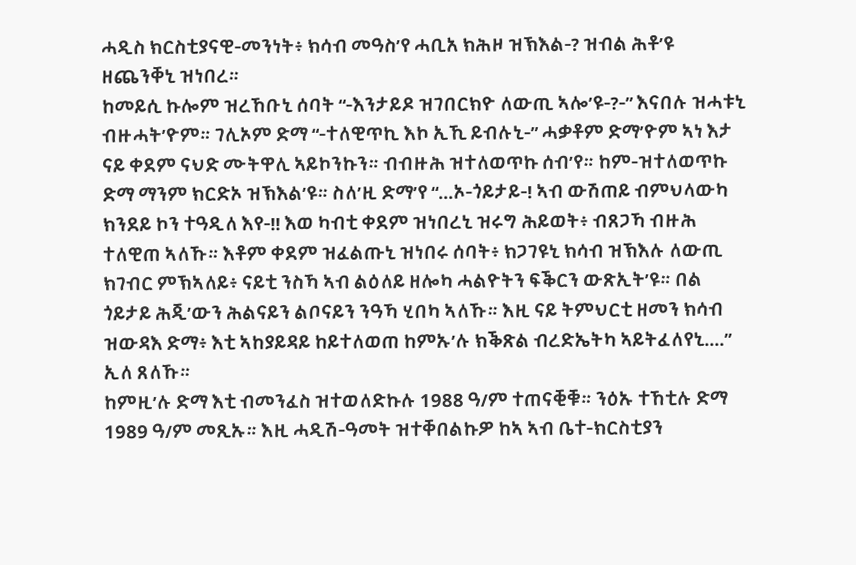ሓዲስ ክርስቲያናዊ-መንነት፥ ክሳብ መዓስ’የ ሓቢአ ክሕዞ ዝኽእል-? ዝብል ሕቶ’ዩ ዘጨንቐኒ ዝነበረ።
ከመይሲ ኩሎም ዝረኸቡኒ ሰባት “-እንታይዶ ዝገበርክዮ ለውጢ ኣሎ’ዩ-?-” እናበሉ ዝሓቱኒ ብዙሓት’ዮም። ገሊኦም ድማ “-ተለዊጥኪ እኮ ኢኺ ይብሉኒ-” ሓቃቶም ድማ’ዮም ኣነ እታ ናይ ቀደም ናህድ ሙትዋሊ ኣይኮንኩን። ብብዙሕ ዝተለወጥኩ ሰብ’የ። ከም-ዝተለወጥኩ ድማ ማንም ክርድኦ ዝኽእል’ዩ። ስለ’ዚ ድማ’የ “...ኦ-ጎይታይ-! ኣብ ውሽጠይ ብምህላውካ ክንደይ ኮን ተዓዲለ እየ-!! እወ ካብቲ ቀደም ዝነበረኒ ዝሩግ ሕይወት፥ ብጸጋኻ ብዙሕ ተለዊጠ ኣለኹ። እቶም ቀደም ዝፈልጡኒ ዝነበሩ ሰባት፥ ክጋገዩኒ ክሳብ ዝኽእሉ ለውጢ ክገብር ምኽኣለይ፥ ናይቲ ንስኻ ኣብ ልዕለይ ዘሎካ ሓልዮትን ፍቕርን ውጽኢት’ዩ። በል ጎይታይ ሕጂ’ውን ሕልናይን ልቦናይን ንዓኻ ሂበካ ኣለኹ። እዚ ናይ ትምህርቲ ዘመን ክሳብ ዝውዳእ ድማ፥ እቲ ኣከያይዳይ ከይተለወጠ ከምኡ’ሉ ክቕጽል ብረድኤትካ ኣይትፈለየኒ....” ኢለ ጸለኹ።
ከምዚ’ሉ ድማ እቲ ብመንፈስ ዝተወለድኩሉ 1988 ዓ/ም ተጠናቒቑ። ንዕኡ ተኸቲሉ ድማ 1989 ዓ/ም መጺኡ። እዚ ሓዲሽ-ዓመት ዝተቐበልኩዎ ከኣ ኣብ ቤተ-ክርስቲያን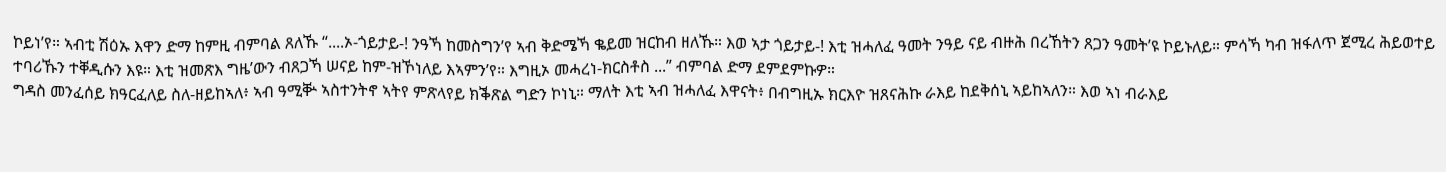ኮይነ’የ። ኣብቲ ሽዕኡ እዋን ድማ ከምዚ ብምባል ጸለኹ “....ኦ-ጎይታይ-! ንዓኻ ከመስግን’የ ኣብ ቅድሜኻ ቈይመ ዝርከብ ዘለኹ። እወ ኣታ ጎይታይ-! እቲ ዝሓለፈ ዓመት ንዓይ ናይ ብዙሕ በረኸትን ጸጋን ዓመት’ዩ ኮይኑለይ። ምሳኻ ካብ ዝፋለጥ ጀሚረ ሕይወተይ ተባሪኹን ተቐዲሱን እዩ። እቲ ዝመጽእ ግዜ’ውን ብጸጋኻ ሠናይ ከም-ዝኾነለይ እኣምን’የ። እግዚኦ መሓረነ-ክርስቶስ ...” ብምባል ድማ ደምደምኩዎ።
ግዳስ መንፈሰይ ክዓርፈለይ ስለ-ዘይከኣለ፥ ኣብ ዓሚቝ ኣስተንትኖ ኣትየ ምጽላየይ ክቕጽል ግድን ኮነኒ። ማለት እቲ ኣብ ዝሓለፈ እዋናት፥ በብግዚኡ ክርእዮ ዝጸናሕኩ ራእይ ከደቅሰኒ ኣይከኣለን። እወ ኣነ ብራእይ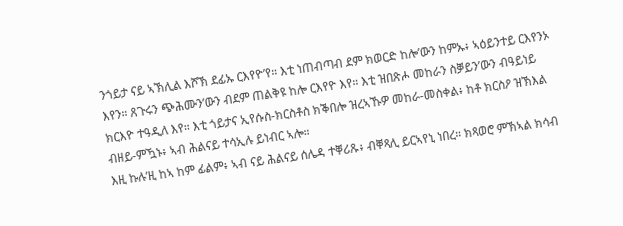ንጎይታ ናይ ኣኽሊል እሾኽ ደፊኡ ርእየዮ’የ። እቲ ነጠብጣብ ደም ክወርድ ከሎ’ውን ከምኡ፥ ኣዕይንተይ ርእየንኦ እየን። ጸጉሩን ጭሕሙን’ውን ብደም ጠልቅዩ ከሎ ርእየዮ እየ። እቲ ዝበጽሖ መከራን ስቓይን’ውን ብዓይነይ ክርእዮ ተዓዲለ እየ። እቲ ጎይታና ኢየሱስ-ክርስቶስ ክቕበሎ ዝረኣኹዎ መከራ-መስቀል፥ ከቶ ክርስዖ ዝኽእል ብዘይ-ምዃኑ፥ ኣብ ሕልናይ ተሳኢሉ ይነብር ኣሎ።
እዚ ኩሉ’ዚ ከኣ ከም ፊልም፥ ኣብ ናይ ሕልናይ ሰሌዳ ተቐሪጹ፥ ብቐጻሊ ይርኣየኒ ነበረ። ክጻወሮ ምኽኣል ክሳብ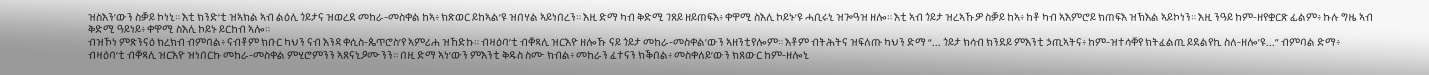ዝስእን’ውን ስቓይ ኮነኒ። እቲ ክንድ’ቲ ዝኣክል ኣብ ልዕሊ ጎይታና ዝወረደ መከራ-መስቀል ከኣ፥ ክጽወር ይከኣል’ዩ ዝበሃል ኣይነበረን። እዚ ድማ ካብ ቅድሚ ገጸይ ዘይጠፍእ፥ ቀዋሚ ስእሊ ኮይኑ’ዩ ሓቢሩኒ ዝጐዓዝ ዘሎ። እቲ ኣብ ጎይታ ዝረኣኹዎ ስቓይ ከኣ፥ ከቶ ካብ ኣእምሮይ ክጠፍእ ዝኽእል ኣይኮነን። እዚ ንዓይ ከም-ዘየቋርጽ ፊልም፥ ኩሉ ግዜ ኣብ ቅድሚ ዓይነይ፥ ቀዋሚ ስእሊ ኮይኑ ይርከብ ኣሎ።
ብዝኾነ ምጽንናዕ ክረክብ ብምባል፥ ናብቶም ክቡር ካህን ናብ እንዳ ቀሲስ-ጴጥሮስ’የ ኣምሪሐ ዝኸድኩ። ብዛዕባ’ቲ ብቐጻሊ ዝርእዮ ዘሎኹ ናይ ጎይታ መከራ-መስቀል’ውን ኣዘንቲየሎም። እቶም ብትሕትና ዝፍለጡ ካህን ድማ “... ጎይታ ክሳብ ክንደይ ምእንቲ ኃጢኣትና፥ ከም-ዝተሳቐየ ክትፈልጢ ይደልየኪ ስለ-ዘሎ’ዩ...” ብምባል ድማ፥ ብዛዕባ’ቲ ብቐጻሊ ዝርእዮ ዝነበርኩ መከራ-መስቀል ምሂሮምንን ኣጸናኒዖሙንን። በዚ ድማ ኣነ’ውን ምእንቲ ቅዱስ ስሙ ክብል፥ መከራን ፈተናን ክቕበል፥ መስቀለይ’ውን ክጸውር ከም-ዘሎኒ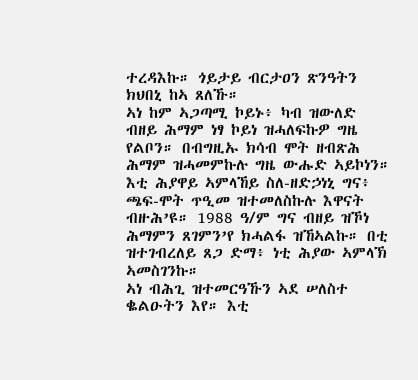ተረዳእኩ። ጎይታይ ብርታዐን ጽንዓትን ክህበኒ ከኣ ጸለኹ።
ኣነ ከም ኣጋጣሚ ኮይኑ፥ ካብ ዝውለድ ብዘይ ሕማም ነፃ ኮይነ ዝሓለፍኩዎ ግዜ የልቦን። በብግዚኡ ክሳብ ሞት ዘብጽሕ ሕማም ዝሓመምኩሉ ግዜ ውሑድ ኣይኮነን። እቲ ሕያዋይ ኣምላኸይ ስለ-ዘድኃነኒ ግና፥ ጫፍ-ሞት ጥዒመ ዝተመለስኩሉ እዋናት ብዙሕ’ዩ። 1988 ዓ/ም ግና ብዘይ ዝኾነ ሕማምን ጸገምን’የ ክሓልፋ ዝኸኣልኩ። በቲ ዝተገብረለይ ጸጋ ድማ፥ ነቲ ሕያው ኣምላኽ ኣመስገንኩ።
ኣነ ብሕጊ ዝተመርዓኹን ኣደ ሠለስተ ቈልዑትን እየ። እቲ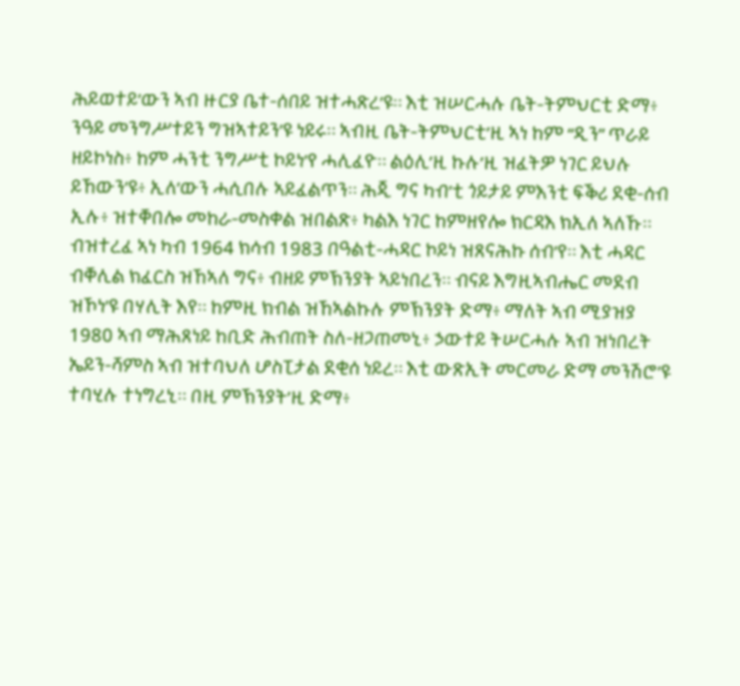ሕይወተይ’ውን ኣብ ዙርያ ቤተ-ሰበይ ዝተሓጽረ’ዩ። እቲ ዝሠርሓሉ ቤት-ትምህርቲ ድማ፥ ንዓይ መንግሥተይን ግዝኣተይን’ዩ ነይሩ። ኣብዚ ቤት-ትምህርቲ’ዚ ኣነ ከም “ዲን” ጥራይ ዘይኮነስ፥ ከም ሓንቲ ንግሥቲ ኮይነ’የ ሓሊፈዮ። ልዕሊ’ዚ ኩሉ’ዚ ዝፈትዎ ነገር ይህሉ ይኸውን’ዩ፥ ኢለ’ውን ሓሲበሉ ኣይፈልጥን። ሕጂ ግና ካብ’ቲ ጎይታይ ምእንቲ ፍቕሪ ደቂ-ሰብ ኢሉ፥ ዝተቐበሎ መከራ-መስቀል ዝበልጽ፥ ካልእ ነገር ከምዘየሎ ክርዳእ ክኢለ ኣለኹ።
ብዝተረፈ ኣነ ካብ 1964 ክሳብ 1983 በዓልቲ-ሓዳር ኮይነ ዝጸናሕኩ ሰብ’የ። እቲ ሓዳር ብቐሊል ክፈርስ ዝኸኣለ ግና፥ ብዘይ ምኽንያት ኣይነበረን። ብናይ እግዚኣብሔር መደብ ዝኾነ’ዩ በሃሊት እየ። ከምዚ ክብል ዝኸኣልኩሉ ምኽንያት ድማ፥ ማለት ኣብ ሚያዝያ 1980 ኣብ ማሕጸነይ ከቢድ ሕብጠት ስለ-ዘጋጠመኒ፥ ኃውተይ ትሠርሓሉ ኣብ ዝነበረት ኤይን-ሻምስ ኣብ ዝተባህለ ሆስፒታል ደቂሰ ነይረ። እቲ ውጽኢት መርመራ ድማ መንሽሮ’ዩ ተባሂሉ ተነግረኒ። በዚ ምኽንያት’ዚ ድማ፥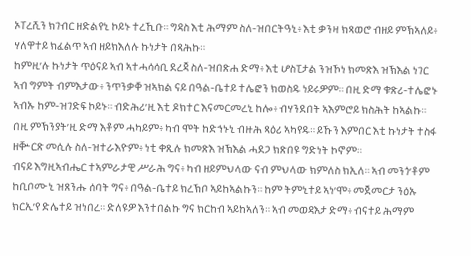ኦፐረሺን ክገብር ዘድልየኒ ኮይኑ ተረኺቡ። ግዳስ እቲ ሕማም ስለ-ዝበርትዓኒ፥ እቲ ቃንዛ ክጻወሮ ብዘይ ምኽኣለይ፥ ሃለዋተይ ክፈልጥ ኣብ ዘይክእለሉ ኩነታት በጻሕኩ።
ከምዚ’ሉ ኩነታት ጥዕናይ ኣብ ኣተሓሳሳቢ ደረጃ ስለ-ዝበጽሐ ድማ፥ እቲ ሆስፒታል ንዝኾነ ክመጽእ ዝኽእል ነገር ኣብ ግምት ብምእታው፥ ንጥንቃቐ ዝኣክል ናይ በዓል-ቤተይ ተሌፎን ክወስዱ ነይሩዎም። በዚ ድማ ቁጽሪ-ተሌፎኑ ኣብኡ ከም-ዝገድፍ ኮይኑ። ብድሕሪ’ዚ እቲ ዶክተር እናመርመረኒ ከሎ፥ ብሃንደበት ኣእምሮይ ክስሕት ከኣልኩ። በዚ ምኽንያት’ዚ ድማ እቶም ሓካይም፥ ካብ ሞት ከድኅኑኒ ብዙሕ ጻዕሪ ኣካየዱ። ይኹን እምበር እቲ ኩነታት ተስፋ ዘቝርጽ መሲሉ ስለ-ዝተራእዮም፥ ነቲ ቀጺሉ ክመጽእ ዝኽእል ሓደጋ ክጽበዩ ግድነት ኮኖም።
ብናይ እግዚኣብሔር ተኣምራታዊ ሥራሕ ግና፥ ካብ ዘይምህላው ናብ ምህላው ክምለስ ክኢለ። ኣብ መንጎ’ቶም ከቢቦሙኒ ዝጸንሑ ሰባት ግና፥ በዓል-ቤተይ ክረኽቦ ኣይከኣልኩን። ከም ትምኒተይ ኣነ’ሞ፥ መጀመርታ ንዕኡ ክርኢ’የ ድሌተይ ዝነበረ። ድለዩዎ እንተበልኩ ግና ክርከብ ኣይከኣለን። ኣብ መወዳእታ ድማ፥ ብናተይ ሕማም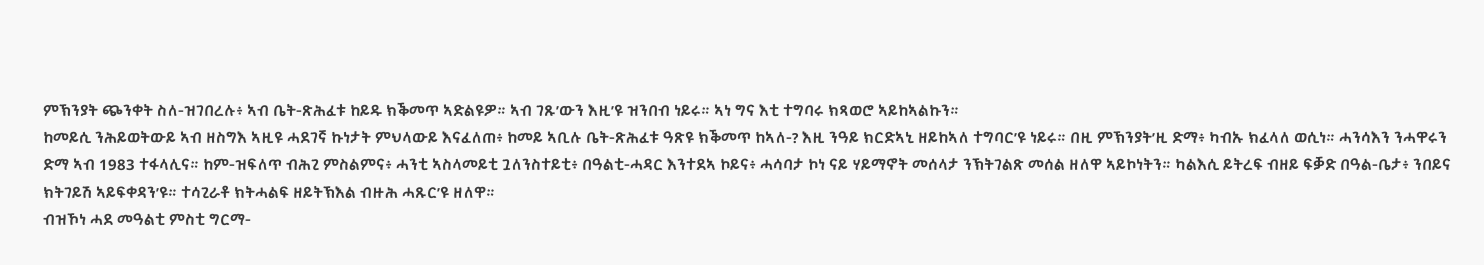ምኽንያት ጭንቀት ስለ-ዝገበረሉ፥ ኣብ ቤት-ጽሕፈቱ ከይዱ ክቕመጥ ኣድልዩዎ። ኣብ ገጹ’ውን እዚ’ዩ ዝንበብ ነይሩ። ኣነ ግና እቲ ተግባሩ ክጻወሮ ኣይከኣልኩን።
ከመይሲ ንሕይወትውይ ኣብ ዘስግእ ኣዚዩ ሓደገኛ ኩነታት ምህላውይ እናፈለጠ፥ ከመይ ኣቢሉ ቤት-ጽሕፈቱ ዓጽዩ ክቕመጥ ከኣለ-? እዚ ንዓይ ክርድኣኒ ዘይከኣለ ተግባር’ዩ ነይሩ። በዚ ምኽንያት’ዚ ድማ፥ ካብኡ ክፈላለ ወሲነ። ሓንሳእን ንሓዋሩን ድማ ኣብ 1983 ተፋላሊና። ከም-ዝፍለጥ ብሕጊ ምስልምና፥ ሓንቲ ኣስላመይቲ ጓለንስተይቲ፥ በዓልቲ-ሓዳር እንተደኣ ኮይና፥ ሓሳባታ ኮነ ናይ ሃይማኖት መሰላታ ንኽትገልጽ መሰል ዘለዋ ኣይኮነትን። ካልእሲ ይትረፍ ብዘይ ፍቓድ በዓል-ቤታ፥ ንበይና ክትገይሽ ኣይፍቀዳን’ዩ። ተሳጊራቶ ክትሓልፍ ዘይትኽእል ብዙሕ ሓጹር’ዩ ዘለዋ።
ብዝኾነ ሓደ መዓልቲ ምስቲ ግርማ-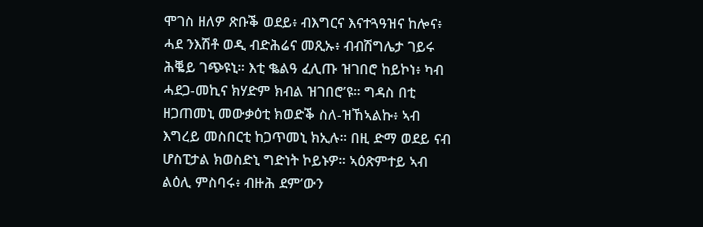ሞገስ ዘለዎ ጽቡቕ ወደይ፥ ብእግርና እናተጓዓዝና ከሎና፥ ሓደ ንእሽቶ ወዲ ብድሕሬና መጺኡ፥ ብብሽግሌታ ገይሩ ሕቘይ ገጭዩኒ። እቲ ቈልዓ ፈሊጡ ዝገበሮ ከይኮነ፥ ካብ ሓደጋ-መኪና ክሃድም ክብል ዝገበሮ’ዩ። ግዳስ በቲ ዘጋጠመኒ መውቃዕቲ ክወድቕ ስለ-ዝኸኣልኩ፥ ኣብ እግረይ መስበርቲ ከጋጥመኒ ክኢሉ። በዚ ድማ ወደይ ናብ ሆስፒታል ክወስድኒ ግድነት ኮይኑዎ። ኣዕጽምተይ ኣብ ልዕሊ ምስባሩ፥ ብዙሕ ደም’ውን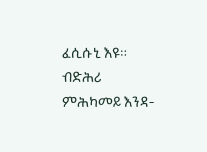ፈሲሱኒ እዩ። ብድሕሪ ምሕካመይ እንዳ-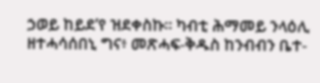ኃወይ ከይደ’የ ዝደቀስኩ። ካብቲ ሕማመይ ንላዕሊ ዘተሓሳሰበኒ ግና፥ መጽሓፍ-ቅዱስ ከንብብን ቤተ-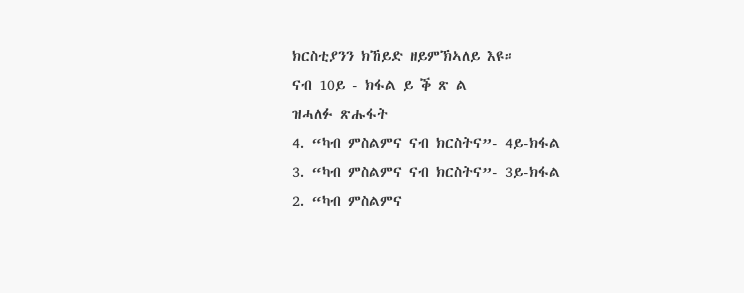ክርስቲያንን ክኸይድ ዘይምኽኣለይ እዩ።
ናብ 10ይ - ክፋል ይ ቕ ጽ ል
ዝሓለፉ ጽሑፋት
4. “ካብ ምስልምና ናብ ክርስትና”- 4ይ-ክፋል
3. “ካብ ምስልምና ናብ ክርስትና”- 3ይ-ክፋል
2. “ካብ ምስልምና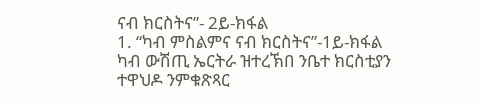ናብ ክርስትና”- 2ይ-ክፋል
1. “ካብ ምስልምና ናብ ክርስትና”-1ይ-ክፋል
ካብ ውሽጢ ኤርትራ ዝተረኽበ ንቤተ ክርስቲያን ተዋህዶ ንምቁጽጻር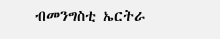ብመንግስቲ ኤርትራ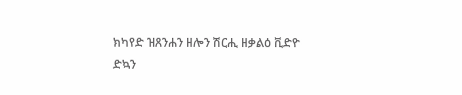ክካየድ ዝጸንሐን ዘሎን ሽርሒ ዘቃልዕ ቪድዮ
ድኳን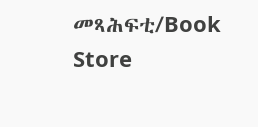መጻሕፍቲ/Book Store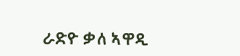ራድዮ ቃለ ኣዋዲ